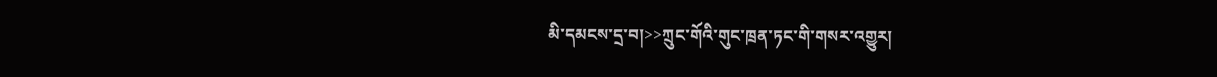མི་དམངས་དྲ་བ།>>ཀྲུང་གོའི་གུང་ཁྲན་ཏང་གི་གསར་འགྱུར།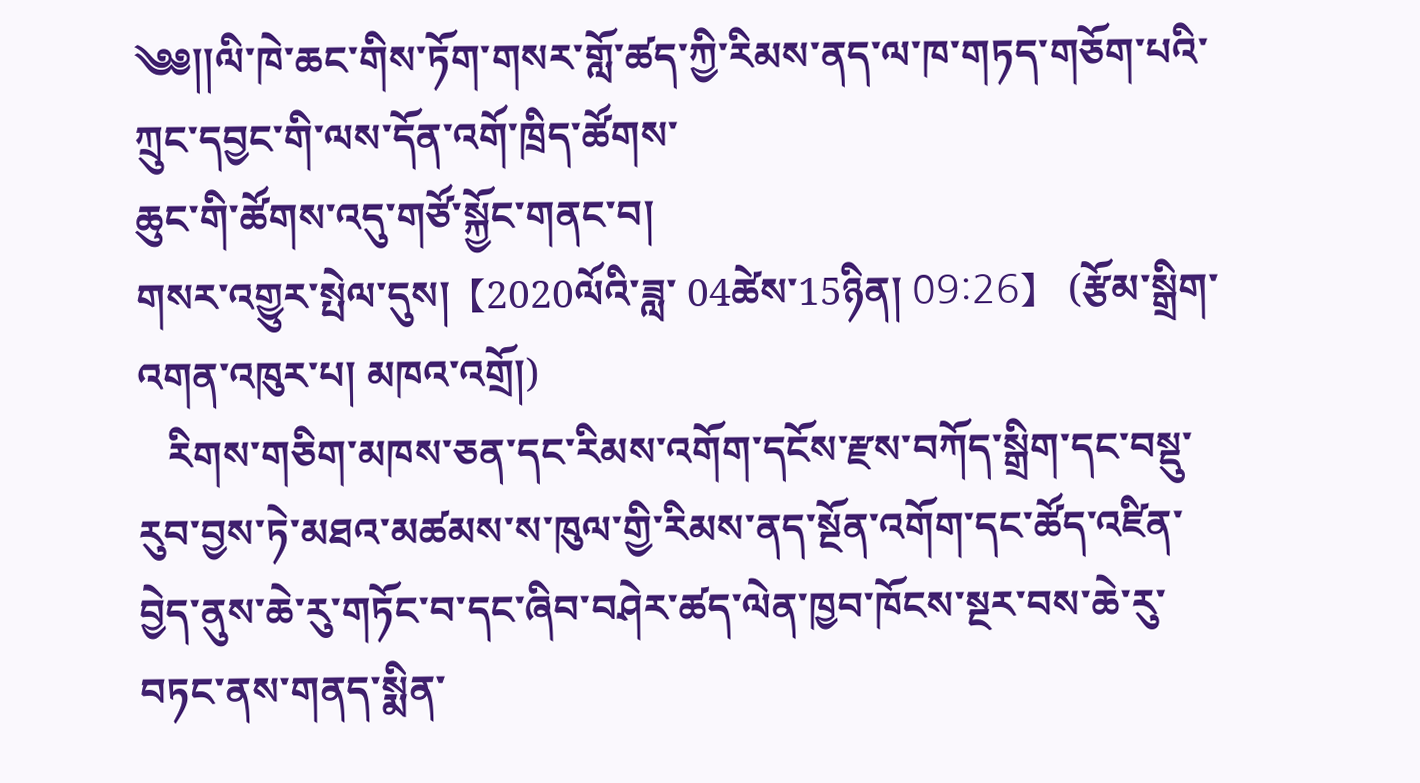༄༅།།ལི་ཁེ་ཆང་གིས་ཏོག་གསར་གློ་ཚད་ཀྱི་རིམས་ནད་ལ་ཁ་གཏད་གཅོག་པའི་ཀྲུང་དབྱང་གི་ལས་དོན་འགོ་ཁྲིད་ཚོགས་
ཆུང་གི་ཚོགས་འདུ་གཙོ་སྐྱོང་གནང་བ།
གསར་འགྱུར་སྤེལ་དུས།  【2020ལོའི་ཟླ་ 04ཚེས་15ཉིན། 09:26】   (རྩོམ་སྒྲིག་འགན་འཁུར་པ། མཁའ་འགྲོ།)
   རིགས་གཅིག་མཁས་ཅན་དང་རིམས་འགོག་དངོས་རྫས་བཀོད་སྒྲིག་དང་བསྡུ་རུབ་བྱས་ཏེ་མཐའ་མཚམས་ས་ཁུལ་གྱི་རིམས་ནད་སྔོན་འགོག་དང་ཚོད་འཛིན་བྱེད་ནུས་ཆེ་རུ་གཏོང་བ་དང་ཞིབ་བཤེར་ཚད་ལེན་ཁྱབ་ཁོངས་སྔར་བས་ཆེ་རུ་བཏང་ནས་གནད་སྨིན་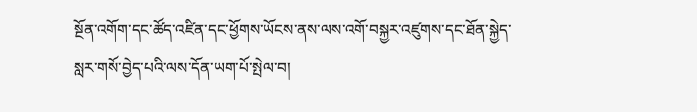སྔོན་འགོག་དང་ཚོད་འཛིན་དང་ཕྱོགས་ཡོངས་ནས་ལས་འགོ་བསྐྱར་འཛུགས་དང་ཐོན་སྐྱེད་སླར་གསོ་བྱེད་པའི་ལས་དོན་ཡག་པོ་སྤེལ་བ།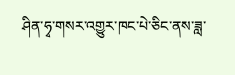ཤིན་ཧྭ་གསར་འགྱུར་ཁང་པེ་ཅིང་ནས་ཟླ་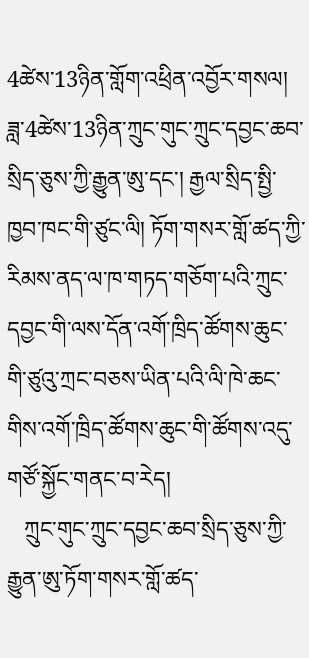4ཚེས་13ཉིན་གློག་འཕྲིན་འབྱོར་གསལ། ཟླ་4ཚེས་13ཉིན་ཀྲུང་གུང་ཀྲུང་དབྱང་ཆབ་སྲིད་ཅུས་ཀྱི་རྒྱུན་ཨུ་དང་། རྒྱལ་སྲིད་སྤྱི་ཁྱབ་ཁང་གི་ཙུང་ལི། ཏོག་གསར་གློ་ཚད་ཀྱི་རིམས་ནད་ལ་ཁ་གཏད་གཅོག་པའི་ཀྲུང་དབྱང་གི་ལས་དོན་འགོ་ཁྲིད་ཚོགས་ཆུང་གི་ཙུའུ་ཀྲང་བཅས་ཡིན་པའི་ལི་ཁེ་ཆང་གིས་འགོ་ཁྲིད་ཚོགས་ཆུང་གི་ཚོགས་འདུ་གཙོ་སྐྱོང་གནང་བ་རེད།
   ཀྲུང་གུང་ཀྲུང་དབྱང་ཆབ་སྲིད་ཅུས་ཀྱི་རྒྱུན་ཨུ་ཏོག་གསར་གློ་ཚད་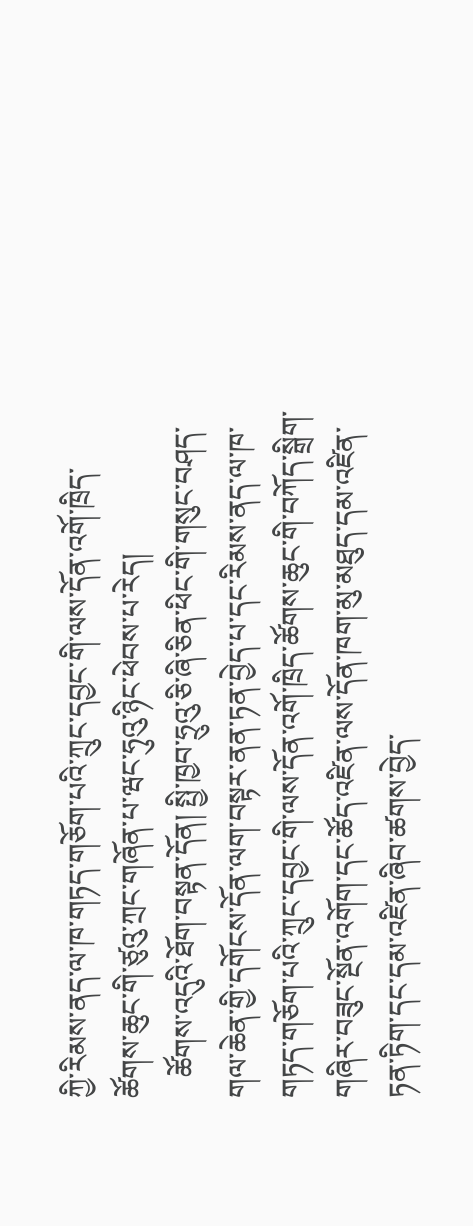ཀྱི་རིམས་ནད་ལ་ཁ་གཏད་གཅོག་པའི་ཀྲུང་དབྱང་གི་ལས་དོན་འགོ་ཁྲིད་ཚོགས་ཆུང་གི་ཙུའུ་ཀྲང་གཞོན་པ་ཝང་ཧུའུ་ཉིང་ཕེབས་པ་རེད།
   ཚོགས་འདུའི་ཐོག་བསྟན་དོན། སྤྱི་ཁྱབ་ཧྲུའུ་ཅི་ཞི་ཅིན་ཕིང་གི་གསུང་བཤད་གལ་ཆེན་གྱི་དགོངས་དོན་ལག་བསྟར་ནན་ཏན་བྱེད་པ་དང་རིམས་ནད་ལ་ཁ་གཏད་གཅོག་པའི་ཀྲུང་དབྱང་གི་ལས་དོན་འགོ་ཁྲིད་ཚོགས་ཆུང་གི་བཀོད་སྒྲིག་གཞིར་བཟུང་སྔོན་འགོག་དང་ཚོད་འཛིན་ལས་དོན་ཁག་མུ་མཐུད་དམ་འཛིན་ཏན་ཏིག་དང་དམ་འཛིན་ཞིབ་ཚགས་བྱེད་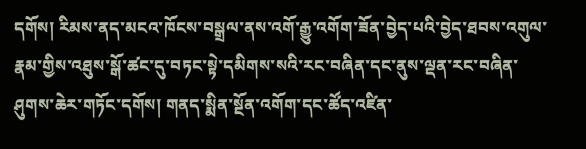དགོས། རིམས་ནད་མངའ་ཁོངས་བསྒྲལ་ནས་འགོ་རྒྱུ་འགོག་ཟོན་བྱེད་པའི་བྱེད་ཐབས་འགུལ་རྣམ་གྱིས་འཐུས་སྒོ་ཚང་དུ་བཏང་སྟེ་དམིགས་སའི་རང་བཞིན་དང་ནུས་ལྡན་རང་བཞིན་ཤུགས་ཆེར་གཏོང་དགོས། གནད་སྨིན་སྔོན་འགོག་དང་ཚོད་འཛིན་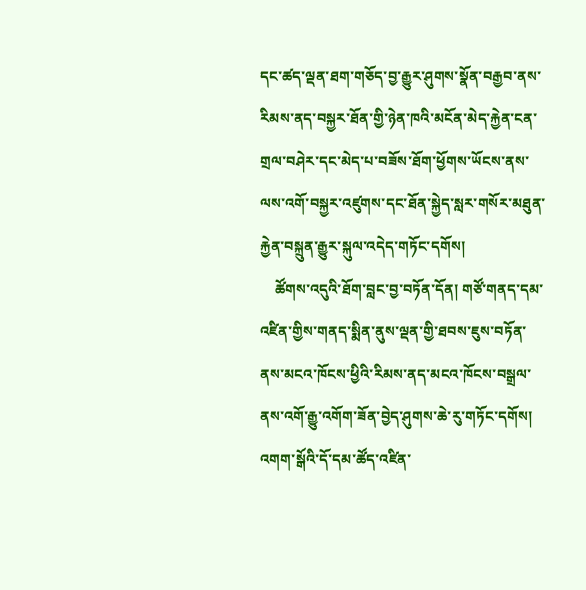དང་ཚད་ལྡན་ཐག་གཅོད་བྱ་རྒྱུར་ཤུགས་སྣོན་བརྒྱབ་ནས་རིམས་ནད་བསྐྱར་ཐོན་གྱི་ཉེན་ཁའི་མངོན་མེད་རྐྱེན་ངན་གྲལ་བཤེར་དང་མེད་པ་བཟོས་ཐོག་ཕྱོགས་ཡོངས་ནས་ལས་འགོ་བསྐྱར་འཛུགས་དང་ཐོན་སྐྱེད་སླར་གསོར་མཐུན་རྐྱེན་བསྐྲུན་རྒྱུར་སྐུལ་འདེད་གཏོང་དགོས།
    ཚོགས་འདུའི་ཐོག་བླང་བྱ་བཏོན་དོན། གཙོ་གནད་དམ་འཛིན་གྱིས་གནད་སྨིན་ནུས་ལྡན་གྱི་ཐབས་ཇུས་བཏོན་ནས་མངའ་ཁོངས་ཕྱིའི་རིམས་ནད་མངའ་ཁོངས་བསྒྲལ་ནས་འགོ་རྒྱུ་འགོག་ཟོན་བྱེད་ཤུགས་ཆེ་རུ་གཏོང་དགོས། འགག་སྒོའི་དོ་དམ་ཚོད་འཛིན་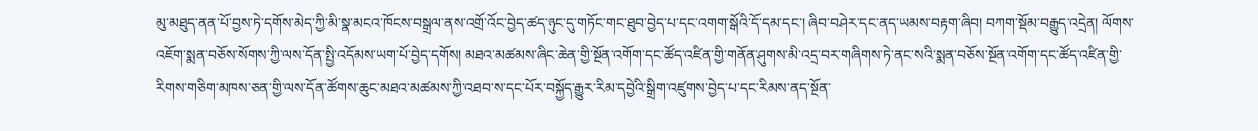མུ་མཐུད་ནན་པོ་བྱས་ཏེ་དགོས་མེད་ཀྱི་མི་སྣ་མངའ་ཁོངས་བསྒྲལ་ནས་འགྲོ་འོང་བྱེད་ཚད་ཉུང་དུ་གཏོང་གང་ཐུབ་བྱེད་པ་དང་འགག་སྒོའི་དོ་དམ་དང་། ཞིབ་བཤེར་དང་ནད་ཡམས་བརྟག་ཞིབ། བཀག་སྡོམ་བརྒྱུད་འདྲེན། ལོགས་འཇོག་སྨན་བཅོས་སོགས་ཀྱི་ལས་དོན་སྤྱི་འདོམས་ཡག་པོ་བྱེད་དགོས། མཐའ་མཚམས་ཞིང་ཆེན་གྱི་སྔོན་འགོག་དང་ཚོད་འཛིན་གྱི་གནོན་ཤུགས་མི་འདྲ་བར་གཞིགས་ཏེ་ནང་སའི་སྨན་བཅོས་སྔོན་འགོག་དང་ཚོད་འཛིན་གྱི་རིགས་གཅིག་མཁས་ཅན་གྱི་ལས་དོན་ཚོགས་ཆུང་མཐའ་མཚམས་ཀྱི་འཐབ་ས་དང་པོར་བསྐྱོད་རྒྱུར་རིམ་དབྱེའི་སྒྲིག་འཛུགས་བྱེད་པ་དང་རིམས་ནད་སྔོན་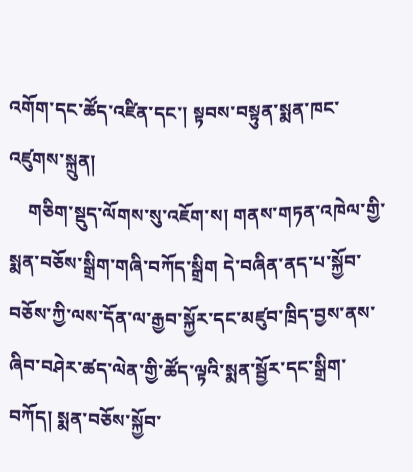འགོག་དང་ཚོད་འཛིན་དང་། སྟབས་བསྟུན་སྨན་ཁང་འཛུགས་སྐྲུན།
    གཅིག་སྡུད་ལོགས་སུ་འཇོག་ས། གནས་གཏན་འཁེལ་གྱི་སྨན་བཅོས་སྒྲིག་གཞི་བཀོད་སྒྲིག དེ་བཞིན་ནད་པ་སྐྱོབ་བཅོས་ཀྱི་ལས་དོན་ལ་རྒྱབ་སྐྱོར་དང་མཛུབ་ཁྲིད་བྱས་ནས་ཞིབ་བཤེར་ཚད་ལེན་གྱི་ཚོད་ལྟའི་སྨན་སྦྱོར་དང་སྒྲིག་བཀོད། སྨན་བཅོས་སྐྱོབ་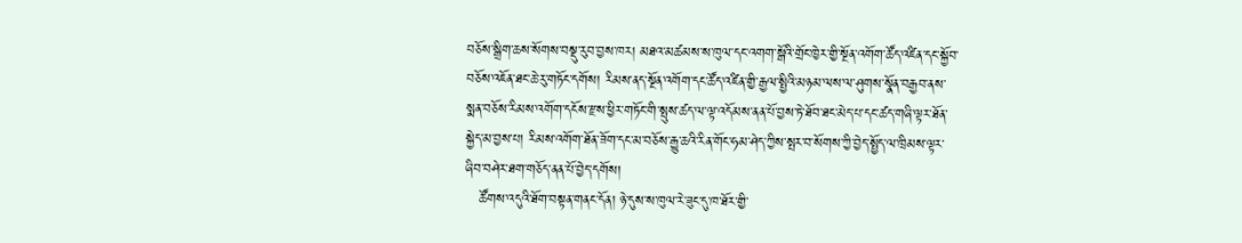བཅོས་སྒྲིག་ཆས་སོགས་བསྡུ་རུབ་བྱས་ཁར། མཐའ་མཚམས་ས་ཁུལ་དང་འགག་སྒོའི་གྲོང་ཁྱེར་གྱི་སྔོན་འགོག་ཚོད་འཛིན་དང་སྐྱོབ་བཅོས་འཇོན་ཐང་ཆེ་རུ་གཏོང་དགོས། རིམས་ནད་སྔོན་འགོག་དང་ཚོད་འཛིན་གྱི་རྒྱལ་སྤྱིའི་མཉམ་ལས་ལ་ཤུགས་སྣོན་བརྒྱབ་ནས་སྨན་བཅོས་རིམས་འགོག་དངོས་རྫས་ཕྱིར་གཏོང་གི་སྤུས་ཚད་ལ་ལྟ་འདོམས་ནན་པོ་བྱས་ཏེ་ཐོབ་ཐང་མེད་པ་དང་ཚད་གཞི་ལྟར་ཐོན་སྐྱེད་མ་བྱས་པ། རིམས་འགོག་ཐོན་ཟོག་དང་མ་བཅོས་རྒྱུ་ཆའི་རིན་གོང་ཧམ་ཤེད་ཀྱིས་སྤར་བ་སོགས་ཀྱི་བྱེད་སྤྱོད་ལ་ཁྲིམས་ལྟར་ཞིབ་བཤེར་ཐག་གཅོད་ནན་པོ་བྱེད་དགོས།
   ཚོགས་འདུའི་ཐོག་བསྟན་གནང་དོན། ཉེ་དུས་ས་ཁུལ་རེ་ཟུང་དུ་ཁ་ཐོར་གྱི་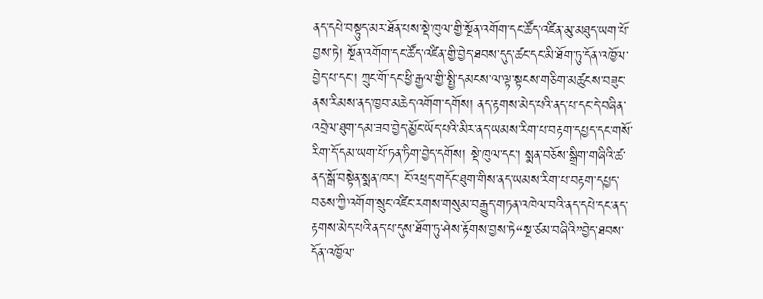ནད་དཔེ་བསྟུད་མར་ཐོན་པས་སྡེ་ཁུལ་གྱི་སྔོན་འགོག་དང་ཚོད་འཛིན་མུ་མཐུད་ཡག་པོ་བྱས་ཏེ། སྔོན་འགོག་དང་ཚོད་འཛིན་གྱི་བྱེད་ཐབས་དུད་ཚང་དང་མི་ཐོག་ཏུ་དོན་འཁྱོལ་བྱེད་པ་དང་། ཀྲུང་གོ་དང་ཕྱི་རྒྱལ་གྱི་སྤྱི་དམངས་ལ་ལྟ་སྟངས་གཅིག་མཚུངས་བཟུང་ནས་རིམས་ནད་ཁྱབ་མཆེད་འགོག་དགོས། ནད་རྟགས་མེད་པའི་ནད་པ་དང་དེ་བཞིན་འབྲེལ་ཐུག་དམ་ཟབ་བྱེད་མྱོང་ཡོད་པའི་མིར་ནད་ཡམས་རིག་པ་བརྟག་དཔྱད་དང་གསོ་རིག་དོ་དམ་ཡག་པོ་ཏན་ཏིག་བྱེད་དགོས། སྡེ་ཁུལ་དང་། སྨན་བཅོས་སྒྲིག་གཞིའི་ཚ་ནད་སྒོ་བསྟེན་སྨན་ཁང་། ངོ་འཕྲད་གདོང་ཐུག་གིས་ནད་ཡམས་རིག་པ་བརྟག་དཔྱད་བཅས་ཀྱི་འགོག་སྲུང་འཛིང་རགས་གསུམ་བརྒྱུད་གཏན་འཁེལ་བའི་ནད་དཔེ་དང་ནད་རྟགས་མེད་པའི་ནད་པ་དུས་ཐོག་ཏུ་ཤེས་རྟོགས་བྱས་ཏེ“སྔ་ཙམ་བཞིའི”བྱེད་ཐབས་དོན་འཁྱོལ་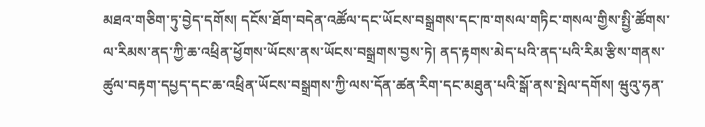མཐའ་གཅིག་ཏུ་བྱེད་དགོས། དངོས་ཐོག་བདེན་འཚོལ་དང་ཡོངས་བསྒྲགས་དང་ཁ་གསལ་གཏིང་གསལ་གྱིས་སྤྱི་ཚོགས་ལ་རིམས་ནད་ཀྱི་ཆ་འཕྲིན་ཕྱོགས་ཡོངས་ནས་ཡོངས་བསྒྲགས་བྱས་ཏེ། ནད་རྟགས་མེད་པའི་ནད་པའི་རིམ་རྩིས་གནས་ཚུལ་བརྟག་དཔྱད་དང་ཆ་འཕྲིན་ཡོངས་བསྒྲགས་ཀྱི་ལས་དོན་ཚན་རིག་དང་མཐུན་པའི་སྒོ་ནས་སྤེལ་དགོས། ཝུའུ་ཧན་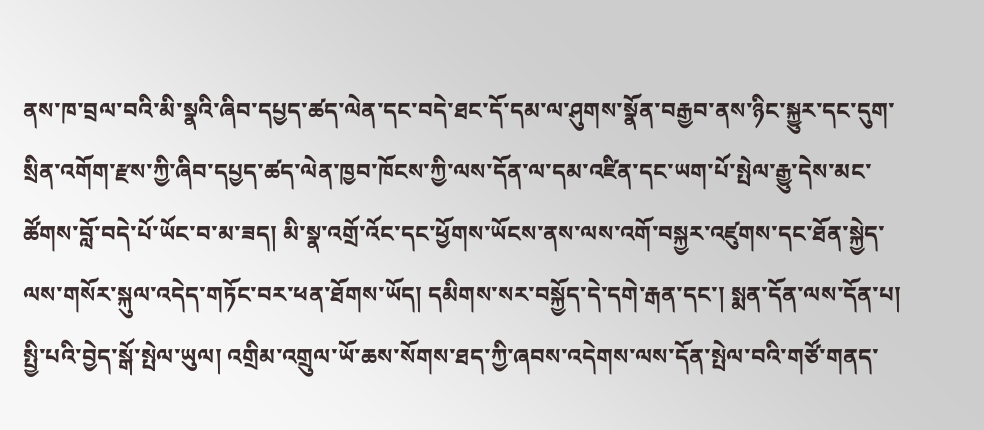ནས་ཁ་བྲལ་བའི་མི་སྣའི་ཞིབ་དཔྱད་ཚད་ལེན་དང་བདེ་ཐང་དོ་དམ་ལ་ཤུགས་སྣོན་བརྒྱབ་ནས་ཉིང་སྐྱུར་དང་དུག་སྲིན་འགོག་རྫས་ཀྱི་ཞིབ་དཔྱད་ཚད་ལེན་ཁྱབ་ཁོངས་ཀྱི་ལས་དོན་ལ་དམ་འཛིན་དང་ཡག་པོ་སྤེལ་རྒྱུ་དེས་མང་ཚོགས་བློ་བདེ་པོ་ཡོང་བ་མ་ཟད། མི་སྣ་འགྲོ་འོང་དང་ཕྱོགས་ཡོངས་ནས་ལས་འགོ་བསྐྱར་འཛུགས་དང་ཐོན་སྐྱེད་ལས་གསོར་སྐུལ་འདེད་གཏོང་བར་ཕན་ཐོགས་ཡོད། དམིགས་སར་བསྐྱོད་དེ་དགེ་རྒན་དང་། སྨན་དོན་ལས་དོན་པ། སྤྱི་པའི་བྱེད་སྒོ་སྤེལ་ཡུལ། འགྲིམ་འགྲུལ་ཡོ་ཆས་སོགས་ཐད་ཀྱི་ཞབས་འདེགས་ལས་དོན་སྤེལ་བའི་གཙོ་གནད་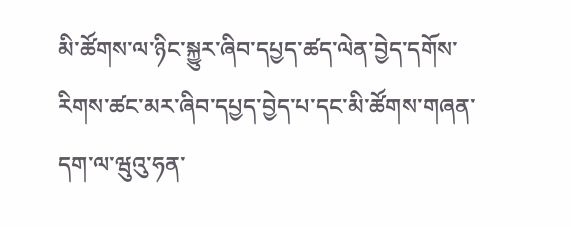མི་ཚོགས་ལ་ཉིང་སྐྱུར་ཞིབ་དཔྱད་ཚད་ལེན་བྱེད་དགོས་རིགས་ཚང་མར་ཞིབ་དཔྱད་བྱེད་པ་དང་མི་ཚོགས་གཞན་དག་ལ་ཝུའུ་ཧན་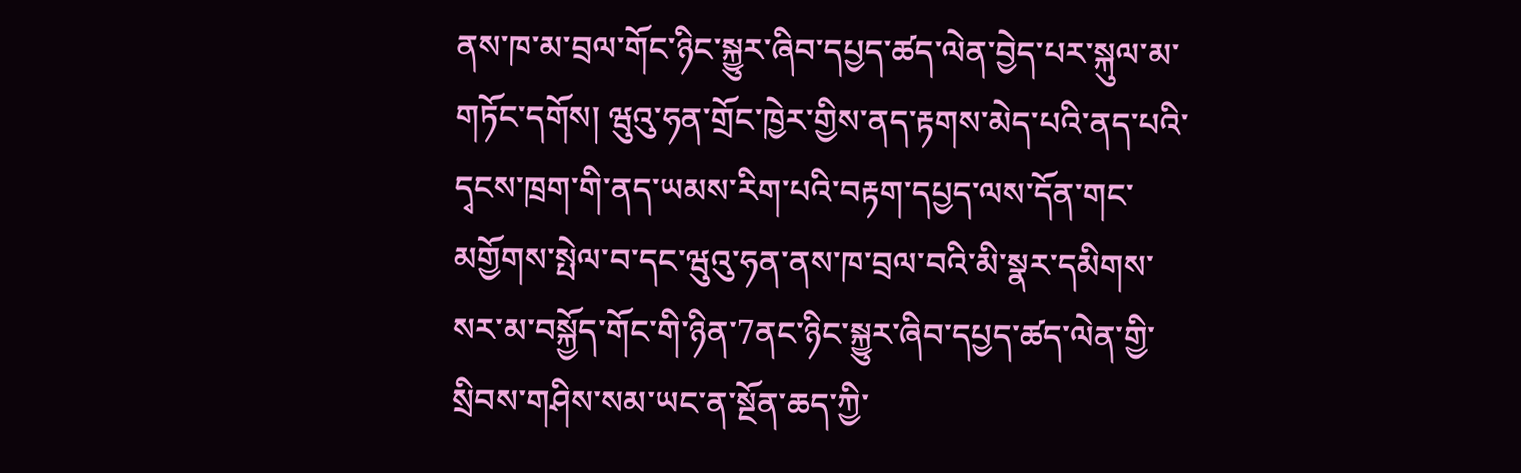ནས་ཁ་མ་བྲལ་གོང་ཉིང་སྐྱུར་ཞིབ་དཔྱད་ཚད་ལེན་བྱེད་པར་སྐུལ་མ་གཏོང་དགོས། ཝུའུ་ཧན་གྲོང་ཁྱེར་གྱིས་ནད་རྟགས་མེད་པའི་ནད་པའི་དྭངས་ཁྲག་གི་ནད་ཡམས་རིག་པའི་བརྟག་དཔྱད་ལས་དོན་གང་མགྱོགས་སྤེལ་བ་དང་ཝུའུ་ཧན་ནས་ཁ་བྲལ་བའི་མི་སྣར་དམིགས་སར་མ་བསྐྱོད་གོང་གི་ཉིན་7ནང་ཉིང་སྐྱུར་ཞིབ་དཔྱད་ཚད་ལེན་གྱི་སྲིབས་གཤིས་སམ་ཡང་ན་སྔོན་ཆད་ཀྱི་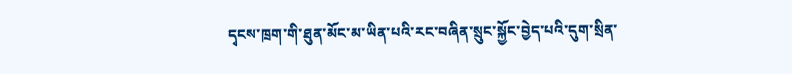དྭངས་ཁྲག་གི་ཐུན་མོང་མ་ཡིན་པའི་རང་བཞིན་སྲུང་སྐྱོང་བྱེད་པའི་དུག་སྲིན་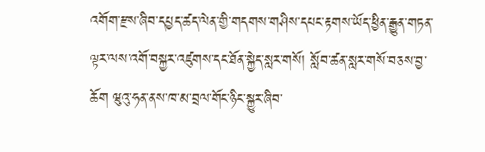འགོག་རྫས་ཞིབ་དཔྱད་ཚད་ལེན་གྱི་གདགས་གཤིས་དཔང་རྟགས་ཡོད་ཕྱིན་རྒྱུན་གཏན་ལྟར་ལས་འགོ་བསྐྱར་འཛུགས་དང་ཐོན་སྐྱེད་སླར་གསོ། སློབ་ཚན་སླར་གསོ་བཅས་བྱ་ཆོག ཝུའུ་ཧན་ནས་ཁ་མ་བྲལ་གོང་ཉིང་སྐྱུར་ཞིབ་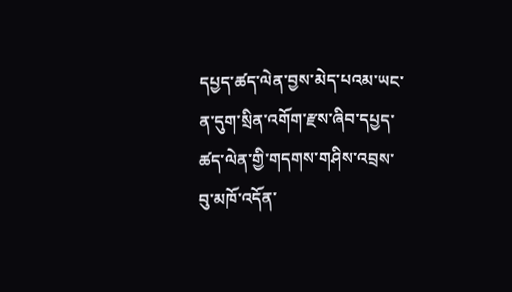དཔྱད་ཚད་ལེན་བྱས་མེད་པའམ་ཡང་ན་དུག་སྲིན་འགོག་རྫས་ཞིབ་དཔྱད་ཚད་ལེན་གྱི་གདགས་གཤིས་འབྲས་བུ་མཁོ་འདོན་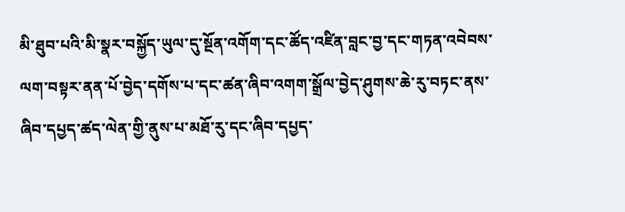མི་ཐུབ་པའི་མི་སྣར་བསྐྱོད་ཡུལ་དུ་སྔོན་འགོག་དང་ཚོད་འཛིན་བླང་བྱ་དང་གཏན་འབེབས་ལག་བསྟར་ནན་པོ་བྱེད་དགོས་པ་དང་ཚན་ཞིབ་འགག་སྒྲོལ་བྱེད་ཤུགས་ཆེ་རུ་བཏང་ནས་ཞིབ་དཔྱད་ཚད་ལེན་གྱི་ནུས་པ་མཐོ་རུ་དང་ཞིབ་དཔྱད་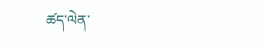ཚད་ལེན་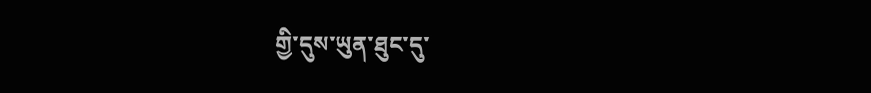གྱི་དུས་ཡུན་ཐུང་དུ་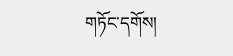གཏོང་དགོས།